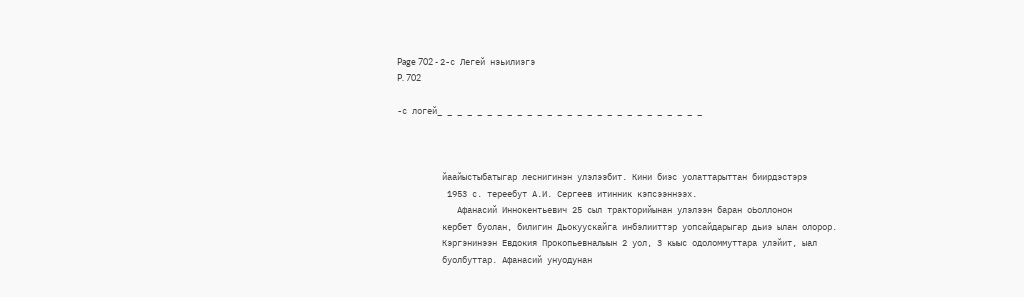Page 702 - 2-с Легей нэьилиэгэ
P. 702

-с логей_ _ _ _ _ _ _ _ _ _ _ _ _ _ _ _ _ _ _ _ _ _ _ _ _ _ _



         йаайыстыбатыгар леснигинэн улэлээбит. Кини биэс уолаттарыттан биирдэстэрэ
          1953 с. тереебут А.И. Сергеев итинник кэпсээннээх.
            Афанасий Иннокентьевич 25 сыл тракторийынан улэлээн баран оЬоллонон
         кербет буолан, билигин Дьокуускайга инбэлииттэр уопсайдарыгар дьиэ ылан олорор.
         Кэргэнинээн Евдокия Прокопьевналыын 2 уол, 3 кыыс одоломмуттара улэйит, ыал
         буолбуттар. Афанасий унуодунан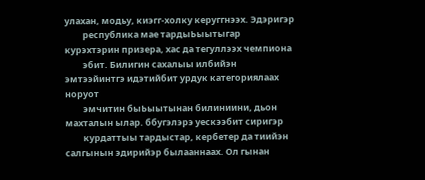улахан, модьу, киэгг-холку керуггнээх. Эдэригэр
         республика мае тардыЬыытыгар курэхтэрин призера, хас да тегуллээх чемпиона
         эбит. Билигин сахалыы илбийэн эмтээйинтгэ идэтийбит урдук категориялаах норуот
         эмчитин быЬыытынан билиниини, дьон махталын ылар. ббугэлэрэ уескээбит сиригэр
         курдаттыы тардыстар, кербетер да тиийэн салгынын эдирийэр былааннаах. Ол гынан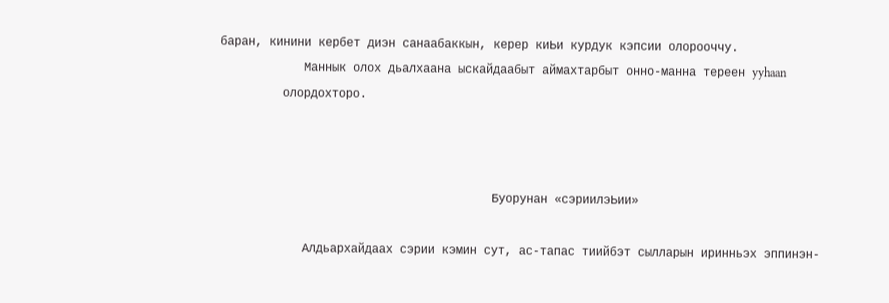баран, кинини кербет диэн санаабаккын, керер киЬи курдук кэпсии олорооччу.
            Маннык олох дьалхаана ыскайдаабыт аймахтарбыт онно-манна тереен yyhaan
         олордохторо.



                                       Буорунан «сэриилэЬии»

            Алдьархайдаах сэрии кэмин сут, ас-тапас тиийбэт сылларын иринньэх эппинэн-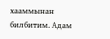хааммынан билбитим. Адам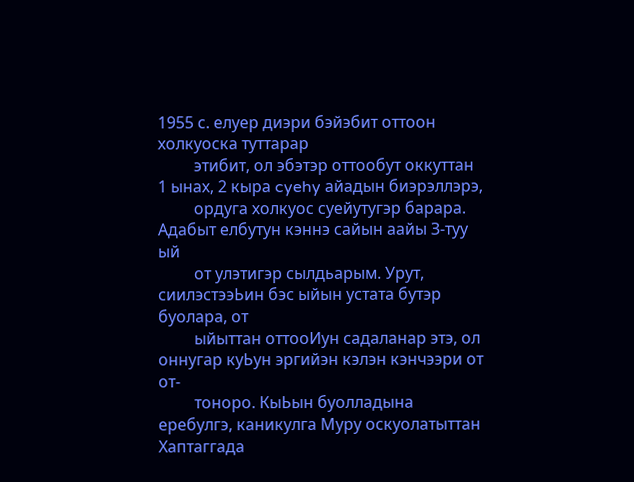1955 с. елуер диэри бэйэбит оттоон холкуоска туттарар
         этибит, ол эбэтэр оттообут оккуттан 1 ынах, 2 кыра cyehy айадын биэрэллэрэ,
         ордуга холкуос суейутугэр барара. Адабыт елбутун кэннэ сайын аайы З-туу ый
         от улэтигэр сылдьарым. Урут, сиилэстээЬин бэс ыйын устата бутэр буолара, от
         ыйыттан оттооИун садаланар этэ, ол оннугар куЬун эргийэн кэлэн кэнчээри от от-
         тоноро. КыЬын буолладына еребулгэ, каникулга Муру оскуолатыттан Хаптаггада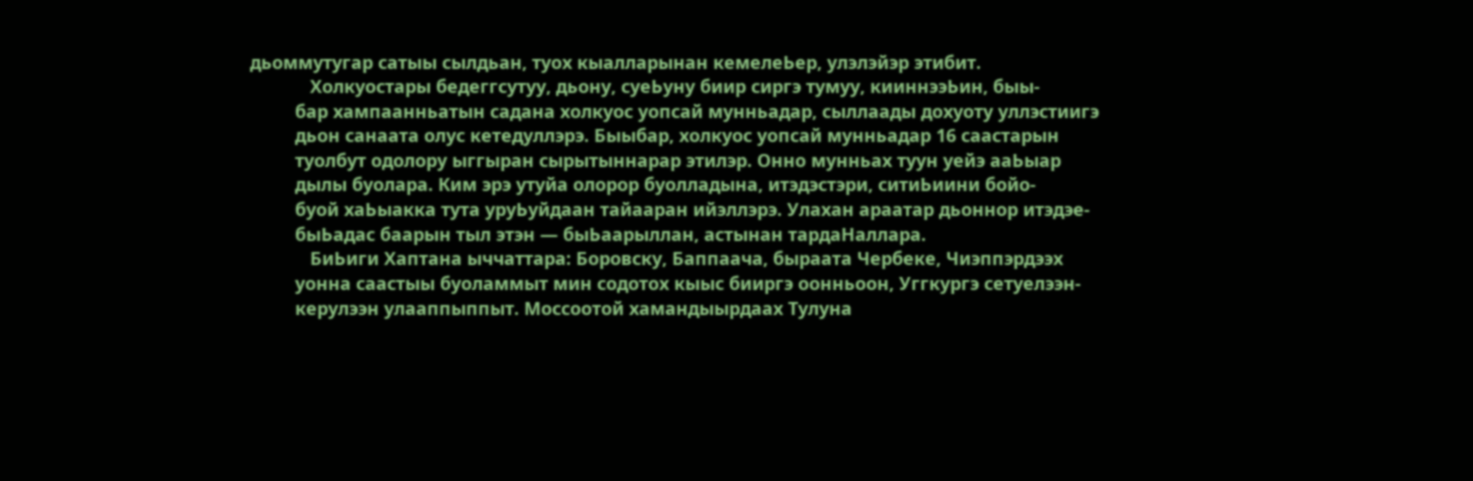дьоммутугар сатыы сылдьан, туох кыалларынан кемелеЬер, улэлэйэр этибит.
            Холкуостары бедеггсутуу, дьону, суеЬуну биир сиргэ тумуу, кииннээЬин, быы-
         бар хампаанньатын садана холкуос уопсай мунньадар, сыллаады дохуоту уллэстиигэ
         дьон санаата олус кетедуллэрэ. Быыбар, холкуос уопсай мунньадар 16 саастарын
         туолбут одолору ыггыран сырытыннарар этилэр. Онно мунньах туун уейэ ааЬыар
         дылы буолара. Ким эрэ утуйа олорор буолладына, итэдэстэри, ситиЬиини бойо-
         буой хаЬыакка тута уруЬуйдаан тайааран ийэллэрэ. Улахан араатар дьоннор итэдэе-
         быЬадас баарын тыл этэн — быЬаарыллан, астынан тардаНаллара.
            БиЬиги Хаптана ыччаттара: Боровску, Баппаача, быраата Чербеке, Чиэппэрдээх
         уонна саастыы буоламмыт мин содотох кыыс бииргэ оонньоон, Уггкургэ сетуелээн-
         керулээн улааппыппыт. Моссоотой хамандыырдаах Тулуна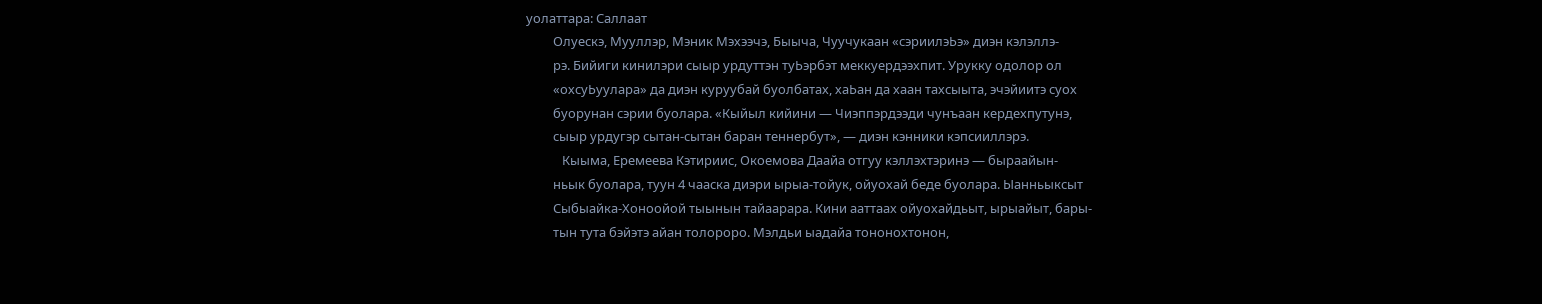уолаттара: Саллаат
         Олуескэ, Мууллэр, Мэник Мэхээчэ, Быыча, Чуучукаан «сэриилэЬэ» диэн кэлэллэ-
         рэ. Бийиги кинилэри сыыр урдуттэн туЬэрбэт меккуердээхпит. Урукку одолор ол
         «охсуЬуулара» да диэн куруубай буолбатах, хаЬан да хаан тахсыыта, эчэйиитэ суох
         буорунан сэрии буолара. «Кыйыл кийини — Чиэппэрдээди чунъаан кердехпутунэ,
         сыыр урдугэр сытан-сытан баран теннербут», — диэн кэнники кэпсииллэрэ.
            Кыыма, Еремеева Кэтириис, Окоемова Даайа отгуу кэллэхтэринэ — быраайын-
         ньык буолара, туун 4 чааска диэри ырыа-тойук, ойуохай беде буолара. Ыанньыксыт
         Сыбыайка-Хоноойой тыынын тайаарара. Кини ааттаах ойуохайдьыт, ырыайыт, бары-
         тын тута бэйэтэ айан толороро. Мэлдьи ыадайа тононохтонон,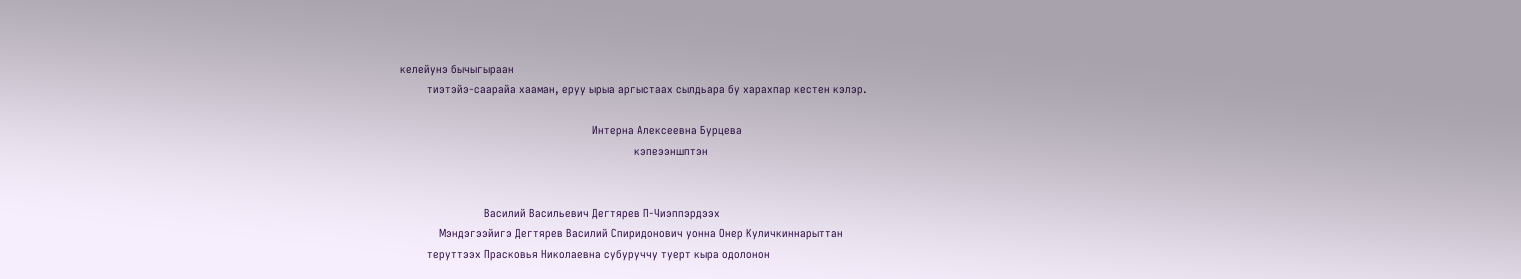келейунэ бычыгыраан
         тиэтэйэ-саарайа хааман, еруу ырыа аргыстаах сылдьара бу харахпар кестен кэлэр.

                                                                Интерна Алексеевна Бурцева
                                                                              кэпеээншптэн


                            Василий Васильевич Дегтярев П-Чиэппэрдээх
             Мэндэгээйигэ Дегтярев Василий Спиридонович уонна Онер Куличкиннарыттан
         теруттээх Прасковья Николаевна субуруччу туерт кыра одолонон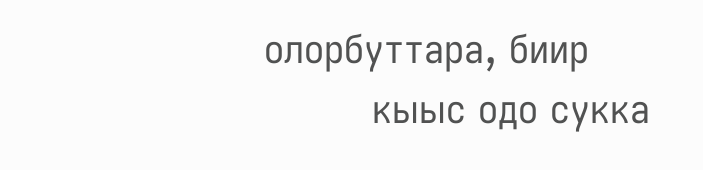олорбуттара, биир
         кыыс одо сукка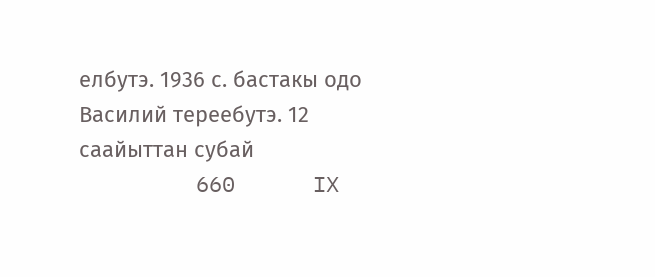елбутэ. 1936 с. бастакы одо Василий тереебутэ. 12 саайыттан субай
         660      IX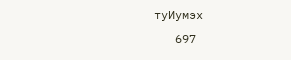туИумэх
   697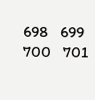698   699   700   701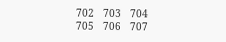702   703   704   705   706   707